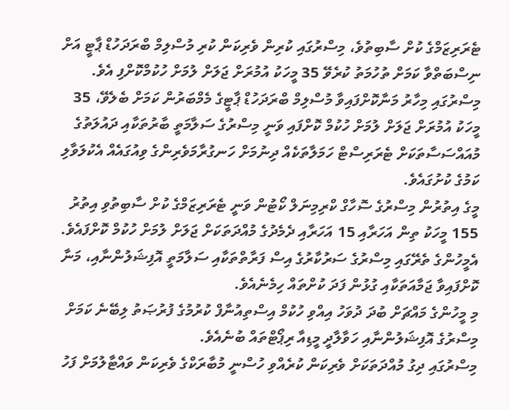ޓެރަރިޒަމްގެ ކުށް ސާބިތުވެ، މިސްރުގައި ކުރިން ވެރިކަން ކުރި މުސްލިމް ބްރަދަހުޑް ޕާޓީ އަށް ނިސްބަތްވާ ކަމަށް ތުހުމަތު ކުރެވޭ 35 މީހަކު އުމުރަށް ޖަލަށް ލުމަށް ހުކުމްކޮށްފި އެވެ.
މިސްރުގައި މިހާރު މަނާކޮށްފައިވާ މުސްލިމް ބްރަދަހުޑް ޕާޓީގެ މެމްބަރުން ކަމަށް ބެލެވޭ، 35 މީހަކު އުމުރަށް ޖަލަށް ލުމަށް ހުކުމް ކޮށްފައި ވަނީ މިސްރުގެ ސަލާމަތީ ބާރުތަކާއި ދައުލަތުގެ މުއައްސަސާތަކަށް ޓެރަރިސްޓް ހަމަލާތަކެއް ދިނުމަށް ހަނގުރާމަވެރިންގެ ވިއުގައެއް އެކުލަވާލި ކަމުގެ ކުށުގައެވެ.
މީގެ އިތުރުން މިސްރުގެ ސޮހާގް ކްރިމިނަލް ކޯޓުން ވަނީ ޓެރަރިޒަމްގެ ކުށް ސާބިތުވި އިތުރު 155 މީހަކު ތިން އަހަރާއި 15 އަހަރާއި ދެމެދުގެ މުއްދަތަކަށް ޖަލަށް ލުމަށް ހުކުމް ކޮށްފައެވެ. އެމީހުންގެ ތެރޭގައި މިސްރުގެ ސަރުކާރުގެ އިސް ފަރާތްތަކާއި ސަލާމަތީ އޮފިޝަލުންނާއި، މަނާ ކޮށްފައިވާ ޖަމާއަތަކާއި ގުޅުން ފަދަ ކުށްތައް ހިމެނެއެވެ.
މި މީހުންގެ މައްޗަށް ބުދަ ދުވަހު އިއްވި ހުކުމް އިސްތިއުނާފް ކުރުމުގެ ފުރުޞަތު ލިބޭނެ ކަމަށް މިސްރުގެ އޮފިޝަލުންނާއި ހަވާލާދީ މީޑިއާ ރިޕޯޓްތައް ބުނެއެވެ.
މިސްރުގައި ދިގު މުއްދަތަކަށް ވެރިކަން ކުރެއްވި ހުސްނީ މުބާރަކްގެ ވެރިކަން ވައްޓާލުމަށް ފަހު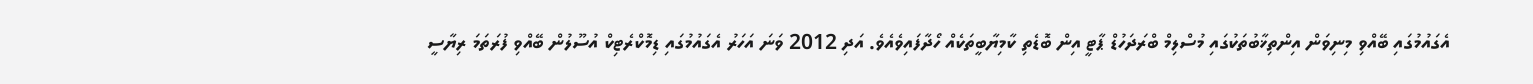އެގައުމުގައި ބޭއްވި މިނިވަން އިންތިޚާބުތަކުގައި މުސްލިމް ބްރަދަހުޑް ޕާޓީ އިން ބޮޑެތި ކާމިޔާބީތަކެއް ހޯދާފައިވެއެވެ. އަދި 2012 ވަނަ އަހަރު އެގައުމުގައި ޑިމޮކްރެޓިކް އުސޫލުން ބޭއްވި ފުރަތަމަ ރިޔާސީ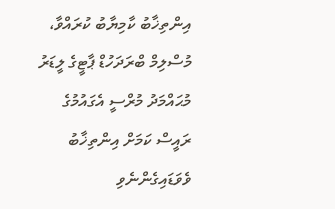އިންތިޚާބު ކާމިޔާބު ކުރައްވާ، މުސްލިމް ބްރަދަހުޑް ޕާޓީގެ ލީޑަރު މުޙައްމަދު މުރްސީ އެގައުމުގެ ރައީސް ކަމަށް އިންތިޚާބު ވެވަޑައިގެންނެވި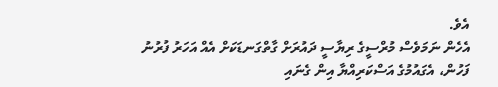އެވެ.
އެހެން ނަމަވެސް މުރްސީގެ ރިޔާސީ ދައުރަށް ގާތްގަނޑަކަށް އެއް އަހަރު ފުރުނު ފަހުން، އެގައުމުގެ އަސްކަރިއްޔާ އިން ގެނައި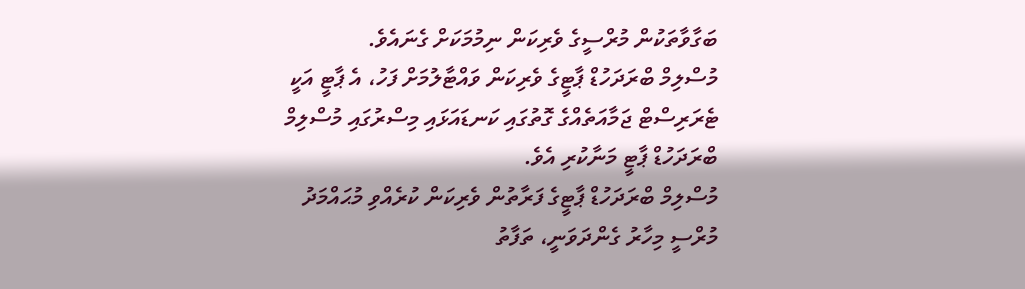ބަގާވާތަކުން މުރްސީގެ ވެރިކަން ނިމުމަކަށް ގެނައެވެ.
މުސްލިމް ބްރަދަހުޑް ޕާޓީގެ ވެރިކަން ވައްޓާލުމަށް ފަހު، އެ ޕާޓީ އަކީ ޓެރަރިސްޓް ޖަމާއަތެއްގެ ގޮތުގައި ކަނޑައަޅައި މިސްރުގައި މުސްލިމް ބްރަދަހުޑް ޕާޓީ މަނާކުރި އެވެ.
މުސްލިމް ބްރަދަހުޑް ޕާޓީގެ ފަރާތުން ވެރިކަން ކުރެއްވި މުޙައްމަދު މުރްސީ މިހާރު ގެންދަވަނީ، ތަފާތު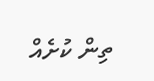ތިން ކުށެއް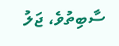ސާބިތުވެ، ޖަލު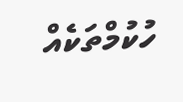ހުކުމްތަކެއް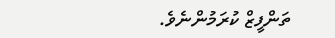ތަންފީޒް ކުރަމުންނެވެ.